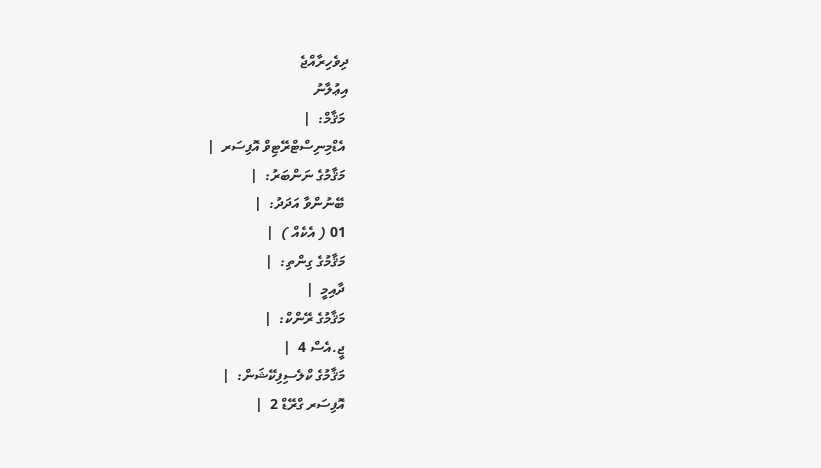ދިވެހިރާއްޖެ
އިޢުލާނު
 މަޤާމް:  |
 އެޑްމިނިސްޓްރޭޓިވް އޮފިސަރ  |
 މަޤާމުގެ ނަންބަރު:  |
 ބޭނުންވާ އަދަދު:  |
 01 ( އެކެއް )  |
 މަޤާމުގެ ގިންތި:  |
 ދާއިމީ  |
 މަޤާމުގެ ރޭންކް:  |
 ޖީ.އެސް 4  |
 މަޤާމުގެ ކްލެސިފިކޭޝަން:  |
 އޮފިސަރ ގްރޭޑް 2  |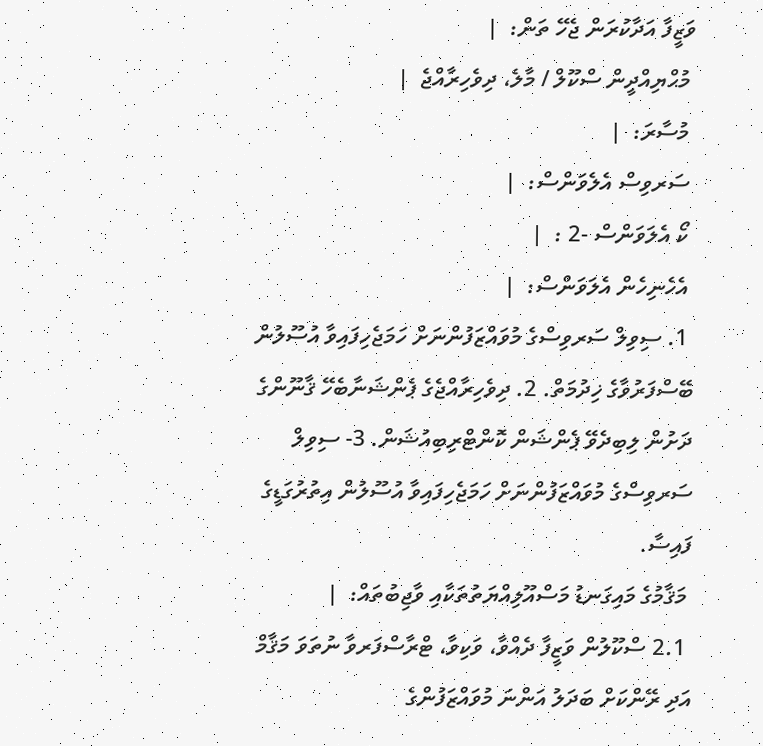ވަޒީފާ އަދާކުރަން ޖެހޭ ތަން:  |
 މުޙްޔިއްދީން ސްކޫލް / މާލެ، ދިވެހިރާއްޖެ  |
 މުސާރަ:  |
 ސަރވިސް އެލެވަންސް:  |
 ކޯ އެލަވަންސް -2 :  |
 އެހެނިހެން އެލަވަންސް:  |
 1. ސިވިލް ސަރވިސްގެ މުވައްޒަފުންނަށް ހަމަޖެހިފައިވާ އުސޫލުން ބޭސްފަރުވާގެ ޚިދުމަތް. 2. ދިވެހިރާއްޖެގެ ޕެންޝަނާބެހޭ ޤާނޫންގެ ދަށުން ލިބިދެވޭ ޕެންޝަން ކޮންޓްރިބިއުޝަން. 3- ސިވިލް ސަރވިސްގެ މުވައްޒަފުންނަށް ހަމަޖެހިފައިވާ އުސޫލުން އިތުރުގަޑީގެ ފައިސާ.
 މަޤާމުގެ މައިގަނޑު މަސްއޫލިއްޔަތުތަކާއި ވާޖިބުތައް:  |
 2.1 ސްކޫލުން ވަޒީފާ ދެއްވާ، ވަކިވާ، ޓްރާސްފަރވާ ނުތަވަ މަޤާމް އަދި ރޭންކަށް ބަދަލު އަންނަ މުވައްޒަފުންގެ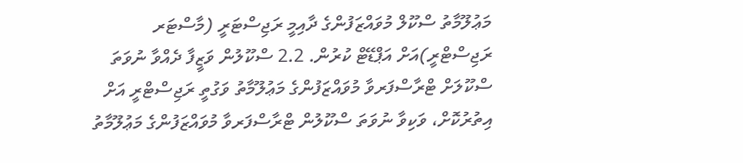މަޢުލޫމާތު ސްކޫލް މުވައްޒަފުންގެ ދާއިމީ ރަޖިސްޓަރީ (މާސްޓަރ ރަޖިސްޓްރީ)އަށް އަޕްޑޭޓް ކުރުން. 2.2 ސްކޫލުން ވަޒީފާ ދެއްވާ ނުވަތަ ސްކޫލަށް ޓްރާސްފަރވާ މުވައްޒަފުންގެ މަޢުލޫމާތު ވަގުތީ ރަޖިސްޓްރީ އަށް އިތުރުކޮށް، ވަކިވާ ނުވަތަ ސްކޫލުން ޓްރާސްފަރވާ މުވައްޒަފުންގެ މަޢުލޫމާތު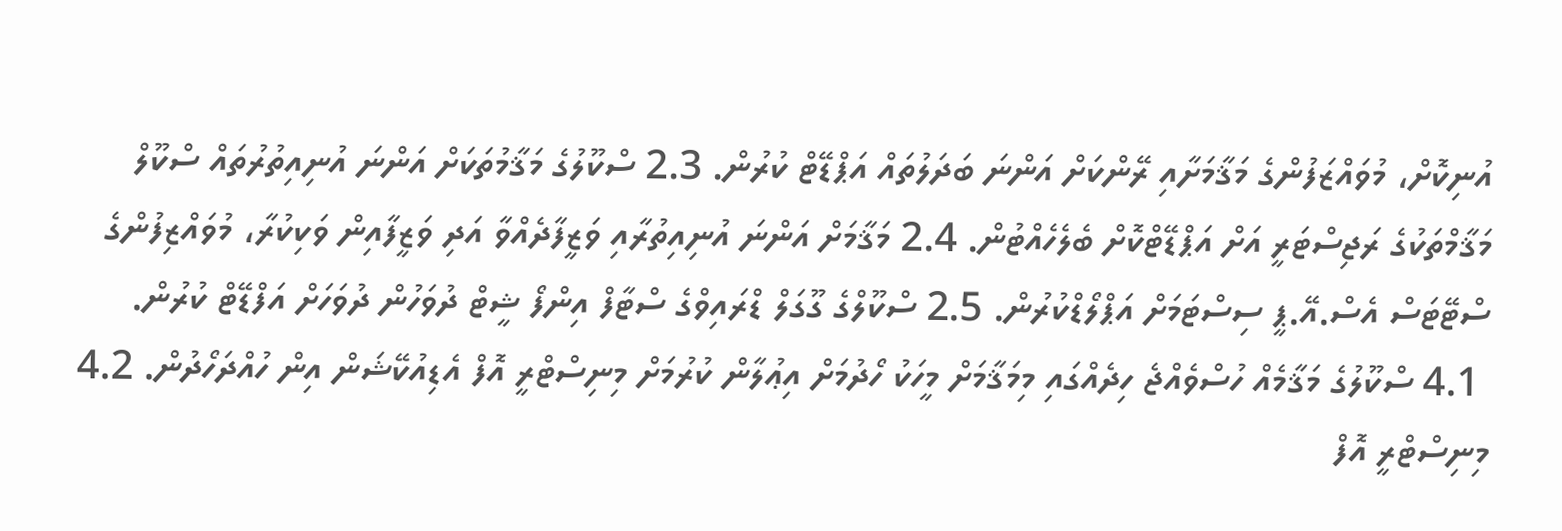އުނިކޮށް، މުވައްޒަފުންގެ މަޤާމަށާއި ރޭންކަށް އަންނަ ބަދަލުތައް އަޕްޑޭޓް ކުރުން. 2.3 ސްކޫލުގެ މަޤާމުތަކަށް އަންނަ އުނިއިތުރުތައް ސްކޫލް މަޤާމްތަކުގެ ރަޖިސްޓަރީ އަށް އަޕްޑޭޓްކޮށް ބެލެހެއްޓުން. 2.4 މަޤާމަށް އަންނަ އުނިއިތުރާއި ވަޒީފާދެއްވާ އަދި ވަޒީފާއިން ވަކިކުރާ، މުވައްޒިފުންގެ ސްޓޭޓަސް އެސް.އޭ.ޕީ ސިސްޓަމަށް އަޕްލޯޑްކުރުން. 2.5 ސްކޫލްގެ ގޫގަލް ޑްރައިވްގެ ސްޓާފް އިންފޯ ޝީޓް ދުވަހުން ދުވަހަށް އަފްޑޭޓް ކުރުން.
 4.1 ސްކޫލުގެ މަޤާމެއް ހުސްވެއްޖެ ހިދެއްގައި މިމަޤާމަށް މީހަކު ހޯދުމަށް އިޢުލާން ކުރުމަށް މިނިސްޓްރީ އޮފް އެޑިއުކޭޝަން އިން ހުއްދަހޯދުން. 4.2 މިނިސްޓްރީ އޮފް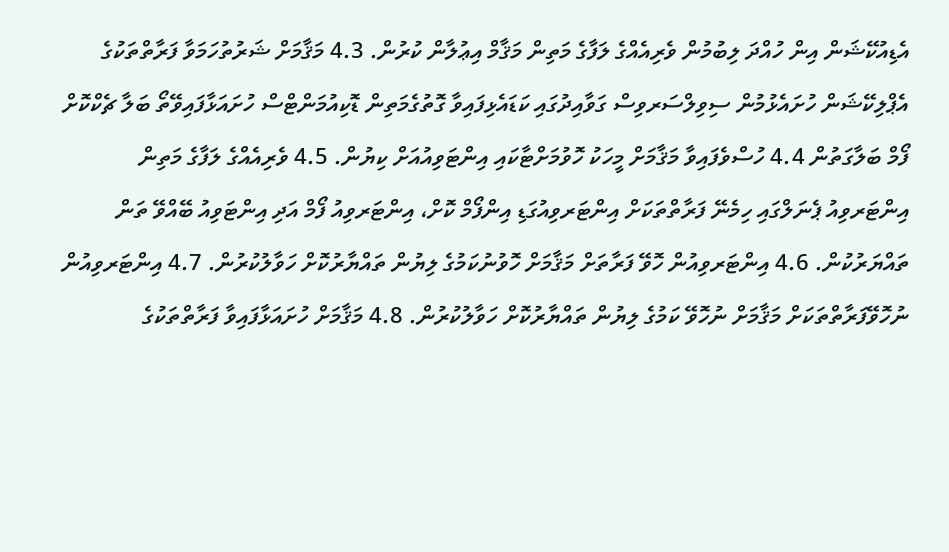އެޑިއުކޭޝަން އިން ހުއްދަ ލިބުމުން ވެރިއެއްގެ ލަފާގެ މަތިން މަޤާމް އިޢުލާން ކުރުން. 4.3 މަޤާމަށް ޝަރުތުހަމަވާ ފަރާތްތަކުގެ އެޕްލިކޭޝަން ހުށައެޅުމުން ސިވިލްސަރވިސް ގަވާއިދުގައި ކަޑައެޅިފައިވާ ގޮތުގެމަތިން ޑޮކިއުމަންޓްސް ހުށައަޅާފައިވޭތޯ ބަލާ ޗެކްކޮށް ފޯމް ބަލާގަތުން 4.4 ހުސްވެފައިވާ މަޤާމަށް މީހަކު ހޮވުމަށްޓާކައި އިންޓަވިއުއަށް ކިޔުން. 4.5 ވެރިއެއްގެ ލަފާގެ މަތިން އިންޓަރވިއު ޕެނަލްގައި ހިމެނޭ ފަރާތްތަކަށް އިންޓަރވިއުގަޑި އިންފޯމް ކޮށް، އިންޓަރވިއު ފޯމް އަދި އިންޓަވިއު ބޭއްވޭ ތަން ތައްޔަރުކުން. 4.6 އިންޓަރވިއުން ހޮވޭ ފަރާތަށް މަޤާމަށް ހޮވުނުކަމުގެ ލިޔުން ތައްޔާރުކޮށް ހަވާލުކުރުން. 4.7 އިންޓަރވިއުން ނުހޮވޭފަރާތްތަކަށް މަޤާމަށް ނުހޮވޭ ކަމުގެ ލިޔުން ތައްޔާރުކޮށް ހަވާލުކުރުން. 4.8 މަޤާމަށް ހުށައަޅާފައިވާ ފަރާތްތަކުގެ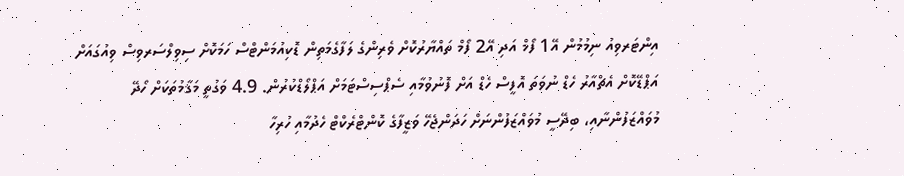އިންޓަރވިއު ނިމުމުން އޭ1 ފޯމް އަދި އޭ2 ފޯމް ތައްޔާރުކޮށް ވެރިންގެ ލަފާގެމަތިން ޑޮކިއުމަންޓްސް ހަމަކޮށް ސިވިލްސަރވިސް ވިއުގައަށް އަޕްޑޭކޮށް އެޗްއާރު ހެޑް ނުވަތަ އޮފީސް ހެޑް އަށް ފޮނުވުމާއި ސެޕްސިސްޓަމަށް އަޕްލޯޑްކުރުން. 4.9 ވަގުތީ މަޤާމުތަކަށް ހޯދޭ މުވައްޒަފުންނާއި، ބިދޭސީ މުވައްޒަފުންނަށް ހަދަންޖެހޭ ވަޒީފާގެ ކޮންޓްރެކްޓް ހެދުމާއި ހުރިހާ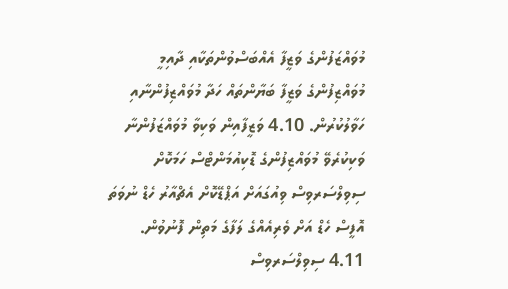މުވައްޒަފުންގެ ވަޒީފާ އެއްބަސްވުންތަކާއި ދާއިމީ މުވައްޒިފުންގެ ވަޒީފާ ބަޔާންތައް ހަދާ މުވައްޒިފުންނާއި ހަވާލުކުރުން. 4.10 ވަޒީފާއިން ވަކިވާ މުވައްޒަފުންނާ ވަކިކުރެވޭ މުވައްޒިފުންގެ ޑޮކިއުމަންޓްސް ހަމަކޮށް ސިވިލްސަރވިސް ވިއުގައަށް އަޕްޑޭކޮށް އެޗްއާރު ހެޑް ނުވަތަ އޮފީސް ހެޑް އަށް ވެރިއެއްގެ ލަފާގެ މަތިން ފޮނުވުން. 4.11 ސިވިލްސަރވިސް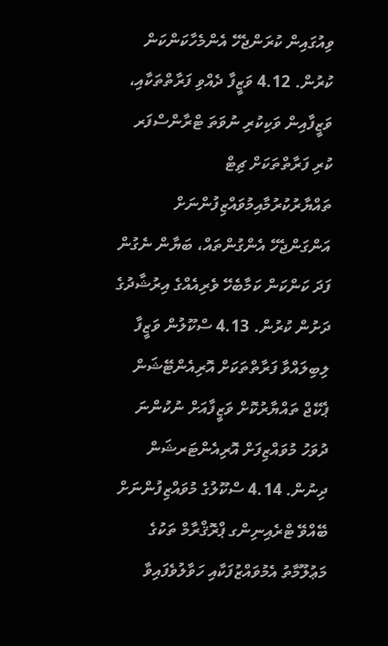ވިއުގައިން ކުރަންޖެހޭ އެންމެހާކަންކަން ކުރުން. 4.12 ވަޒީފާ ދެއްވި ފަރާތްތަކާއި، ވަޒީފާއިން ވަކިކުރި ނުވަތަ ޓްރާންސްފަރ ކުރި ފަރާތްތަކަށް ޗިޓް ތައްޔާރުކުރުމާއިމުވައްޒިފުންނަށް އަންގަންޖެހޭ އެންގުންތައް، ބަޔާން ނެގުން ފަދަ ކަންކަން ކަމާބެހޭ ވެރިއެއްގެ އިރުޝާދުގެ ދަށުން ކުރުން. 4.13 ސްކޫލުން ވަޒީފާ ލިބިލައްވާ ފަރާތްތަކަށް އޮރިއެންޓޭޝަން ޕެކޭޖް ތައްޔާރުކޮށް ވަޒީފާއަށް ނުކުންނަ ދުވަހު މުވައްޒިފަށް އޮރިއެންޓަރޝަން ދިނުން. 4.14 ސްކޫލުގެ މުވައްޒިފުންނަށް ބޭއްވޭ ޓްރެއިނިންގ ޕްރޮޤްރާމް ތަކުގެ މަޢުލޫމާތު އެމުވައްޒުފަކާއި ހަވާލުވެފައިވާ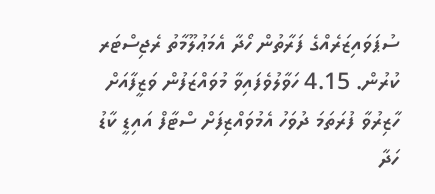ސުޕަވައިޒަރެއްގެ ފަރާތުން ހޯދާ އެމަޢުލޫމާތު ރެޖިސްޓަރ ކުރުން. 4.15 ހަވާލުވެފައިވާ މުވައްޒަފުން ވަޒީފާއަށް ހާޒިރުވާ ފުރަތަމަ ދުވަހު އެމުވައްޒިފަށް ސްޓާފް އައިޑީ ކާޑު ހަދާ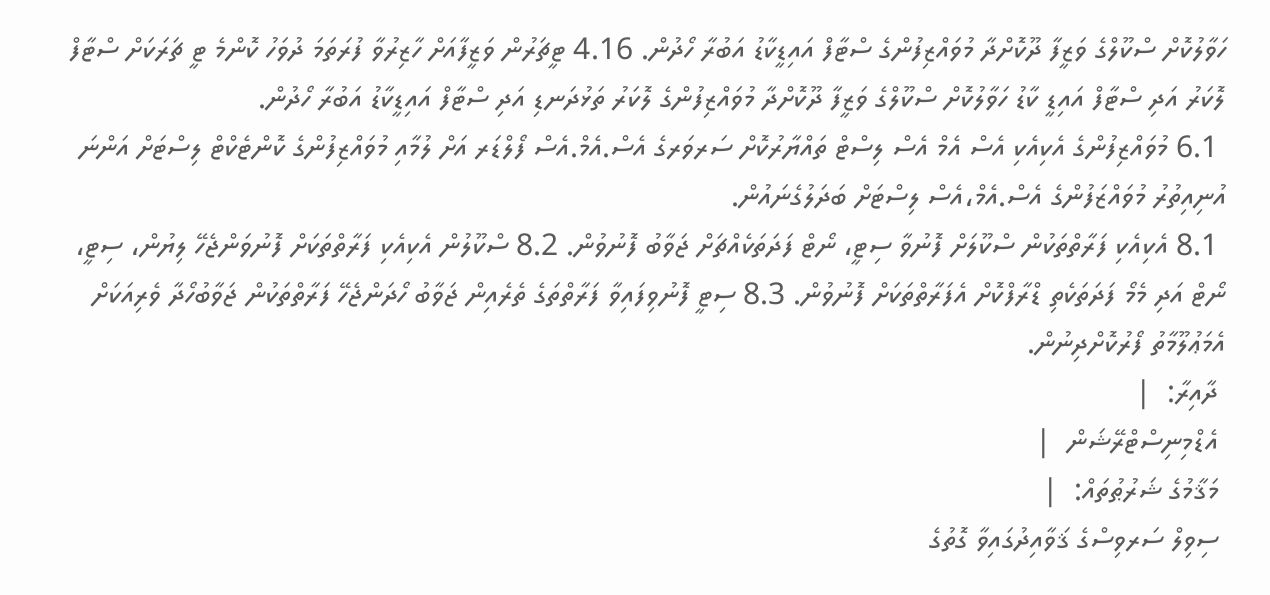ހަވާލުކޮށް ސްކޫލްގެ ވަޒީފާ ދޫކޮށްދާ މުވައްޒިފުންގެ ސްޓާފް އައިޑީކާޑު އަބުރާ ހޯދުން. 4.16 ޓީޗަރުން ވަޒީފާއަށް ހާޒިރުވާ ފުރަތަމަ ދުވަހު ކޮންމެ ޓީ ޗަރަކަށް ސްޓާފް ލޮކަރު އަދި ސްޓާފް އައިޑީ ކާޑު ހަވާލުކޮށް ސްކޫލްގެ ވަޒީފާ ދޫކޮށްދާ މުވައްޒިފުންގެ ލޮކަރު ތަޅުދަނޑި އަދި ސްޓާފް އައިޑީކާޑު އަބުރާ ހޯދުން.
 6.1 މުވައްޒިފުންގެ އެކިއެކި އެސް އެމް އެސް ލިސްޓް ތައްޔާރުކޮށް ސަރވަރގެ އެސް.އެމް.އެސް ފޯލްޑަރ އަށް ލުމާއި މުވައްޒިފުންގެ ކޮންޓެކްޓް ލިސްޓަށް އަންނަ އުނިއިތުރު މުވައްޒަފުންގެ އެސް.އެމް،އެސް ލިސްޓަށް ބަދަލުގެނައުން.
 8.1 އެކިއެކި ފަރާތްތަކުން ސްކޫލަށް ފޮނުވާ ސިޓީ، ނޯޓް ފަދަތަކެއްޗަށް ޖަވާބު ފޮނުވުން. 8.2 ސްކޫލުން އެކިއެކި ފަރާތްތަކަށް ފޮނުވަންޖެހޭ ލިޔުން، ސިޓީ، ނޯޓް އަދި މެމޯ ފަދަތަކެތި ޑްރާފްކޮށް އެފަރާތްތަކަށް ފޮނުވުން. 8.3 ސިޓީ ފޮނުވިފައިވާ ފަރާތްތަގެ ތެރެއިން ޖަވާބު ހޯދަންޖެހޭ ފަރާތްތަކުން ޖަވާބުހޯދާ ވެރިއަކަށް އެމަޢުލޫމާތު ފޯރުކޮށްދިނުން.
 ދާއިރާ:  |
 އެޑްމިނިސްޓްރޭޝަން  |
 މަޤާމުގެ ޝަރުޠުތައް:  |
 ސިވިލް ސަރވިސްގެ ޤަވާއިދުގައިވާ ގޮތުގެ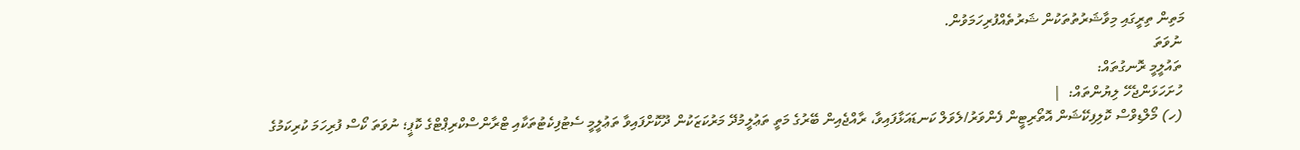މަތިން ތިރީގައި މިވާޝަރުތުތަކުން ޝަރުތެއްފުރިހަމަވުން.
 ނުވަތަ
 ތައުލީމީ ރޮނގުތައް:
 ހުށަހަޅަންޖެހޭ ލިޔުންތައް:  |
 (ހ) މޯލްޑިވްސް ކޮލިފިކޭޝަން އޮތޯރިޓީން ފެންވަރު/ލެވަލް ކަނޑައަޅާފައިވާ، ރާއްޖެއިން ބޭރުގެ މަތީ ތަޢުލީމުދޭ މަރުކަޒަކުން ދޫކޮށްފައިވާ ތަޢުލީމީ ސެޓުފިކެޓުތަކާއި ޓްރާންސްކްރިޕްޓްގެ ކޮޕީ؛ ނުވަތަ ކޯސް ފުރިހަމަ ކުރިކަމުގެ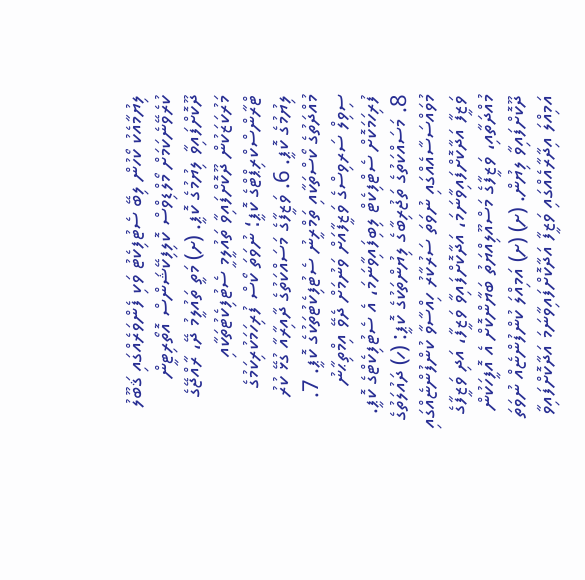ލިޔުމާއެކު ކޯހުން ލިބޭ ސެޓުފިކެޓު ވަކި ފެންވަރެއްގައި ޤަބޫލު ކުރެވޭނެކަމަށް މޯލްޑިވްސް ކޮލިފިކޭޝަންސް އޮތޯރިޓީން ދޫކޮށްފައިވާ ލިޔުމުގެ ކޮޕީ. (ށ) މަތީ ތައުލީމު ދޭ، ރާއްޖޭގެ މަރުކަޒަކުން ދޫކޮށްފައިވާ ތައުލީމީ ސެޓުފިކެޓުތަކާއި ޓްރާންސްކްރިޕްޓްގެ ކޮޕީ؛ ނުވަތަ ކޯސް ފުރިހަމަކުރިކަމުގެ ލިޔުމުގެ ކޮޕީ. 6. ވަޒީފާގެ މަސައްކަތުގެ ދާއިރާއާ ގުޅޭ ކުރު މުއްދަތުގެ ކޯސްތަކާއި ތަމްރީނު ސެޓުފިކެޓުތަކުގެ ކޮޕީ. 7. ސިވިލް ސަރވިސްގެ ވަޒީފާއަށް ވަނުމަށް ދެވޭ އިމްތިޙާނު ފުރިހަމަކޮށް ސެޓްފިކެޓް ލިބިފައިވާނަމަ، އެ ސެޓުފިކެޓްގެ ކޮޕީ. 8. މަސައްކަތުގެ ތަޖުރިބާގެ ލިޔުންތަކުގެ ކޮޕީ: (ހ) ދައުލަތުގެ މުވައްސަސާއެއްގައި ނުވަތަ ސަރުކާރު ހިއްސާވާ ކުންފުންޏެއްގައި ވަޒީފާ އަދާކޮށްފައިވާނަމަ، އަދާކޮށްފައިވާ ވަޒީފާ، އަދި ވަޒީފާގެ މުއްދަތާއި، ވަޒީފާގެ މަސްއޫލިއްޔަތު ބަޔާންކޮށް އެ އޮފީހަކުން ދޫކޮށްފައިވާ ލިޔުން. (ށ) (ށ) އަމިއްލަ ކުންފުންޏެއް ނުވަތަ އަމިއްލަ އިދާރާއެއްގައި ވަޒީފާ އަދާކޮށްފައިވާނަމަ އަދާކޮށްފައިވާ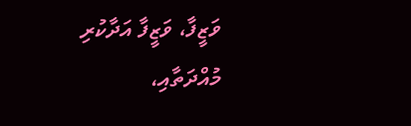ވަޒީފާ، ވަޒީފާ އަދާކުރި މުއްދަތާއި،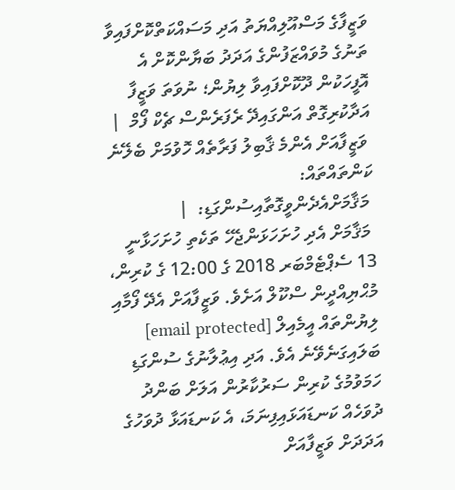ވަޒީފާގެ މަސްއޫލިއްޔަތު އަދި މަސައްކަތްކޮށްފައިވާ ތަނުގެ މުވައްޒަފުންގެ އަދަދު ބަޔާންކޮށް އެ އޮފީހަކުން ދޫކޮށްފައިވާ ލިޔުން؛ ނުވަތަ ވަޒީފާ އަދާކުރިގޮތް އަންގައިދޭ ރެފަރެންސް ޗެކް ފޯމް  |
 ވަޒީފާއަށް އެންމެ ޤާބިލު ފަރާތެއް ހޮވުމަށް ބެލޭނެ ކަންތައްތައް:
 މަޤާމަށްއެދެންވީގޮތާއިސުންގަޑި:  |
 މަޤާމަށް އެދި ހުށަހަޅަންޖެހޭ ތަކެތި ހުށަހަޅާނީ 13 ސެޕްޓެމްބަރ 2018 ގެ 12:00 ގެ ކުރިން، މުޙްޔިއްދީން ސްކޫލް އަށެވެ. ވަޒީފާއަށް އެދޭ ފޯމާއި ލިޔުންތައް އީމެއިލް [email protected] ބަލައިގަނެވޭނެ އެވެ. އަދި އިޢުލާނުގެ ސުންގަޑި ހަމަވުމުގެ ކުރިން ސަރުކާރުން އަލަށް ބަންދު ދުވަހެއް ކަނޑައަޅައިފިނަމަ، އެ ކަނޑައަޅާ ދުވަހުގެ އަދަދަށް ވަޒީފާއަށް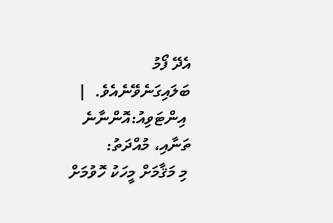އެދޭ ފޯމު ބަލައިގަނެވޭނެއެވެ.  |
 އިންޓަވިއު:އޮންނާނެ ތަނާއި، މުއްދަތު:
 މި މަޤާމަށް މީހަކު ހޮވުމަށް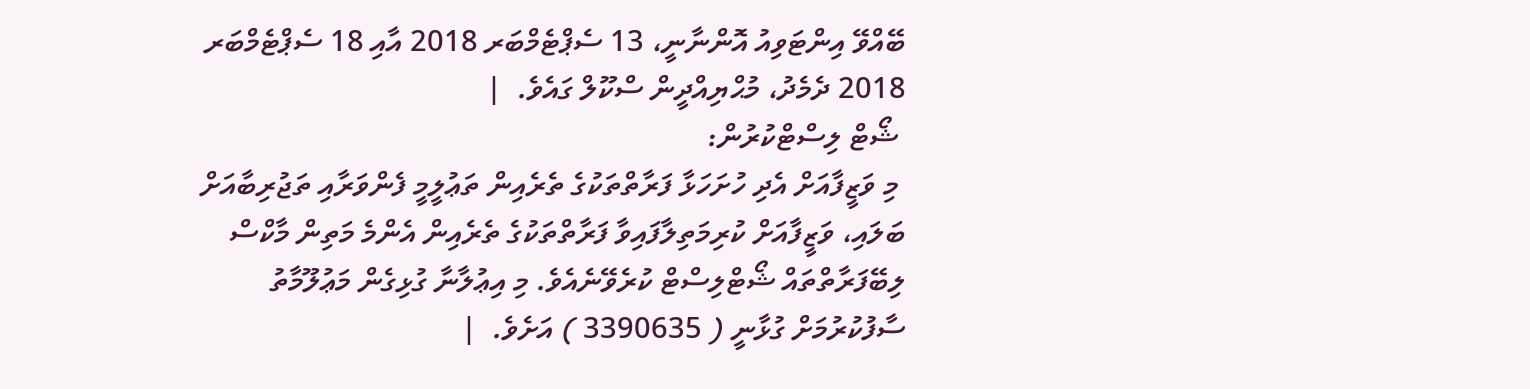ބޭއްވޭ އިންޓަވިއު އޮންނާނީ، 13 ސެޕްޓެމްބަރ 2018 އާއި 18 ސެޕްޓެމްބަރ 2018 ދެމެދު، މުޙްޔިއްދީން ސްކޫލް ގައެވެ.  |
 ޝޯޓް ލިސްޓްކުރުން:
 މި ވަޒީފާއަށް އެދި ހުށަހަޅާ ފަރާތްތަކުގެ ތެރެއިން ތަޢުލީމީ ފެންވަރާއި ތަޖުރިބާއަށް ބަލައި، ވަޒީފާއަށް ކުރިމަތިލާފައިވާ ފަރާތްތަކުގެ ތެރެއިން އެންމެ މަތިން މާކްސް ލިބޭފަރާތްތައް ޝޯޓްލިސްޓް ކުރެވޭނެއެވެ. މި އިޢުލާނާ ގުޅިގެން މަޢުލޫމާތު ސާފުކުރުމަށް ގުޅާނީ ( 3390635 ) އަށެވެ.  |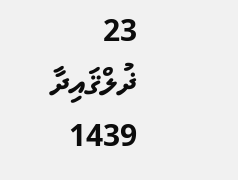23 ޛުލްޤައިދާ 1439